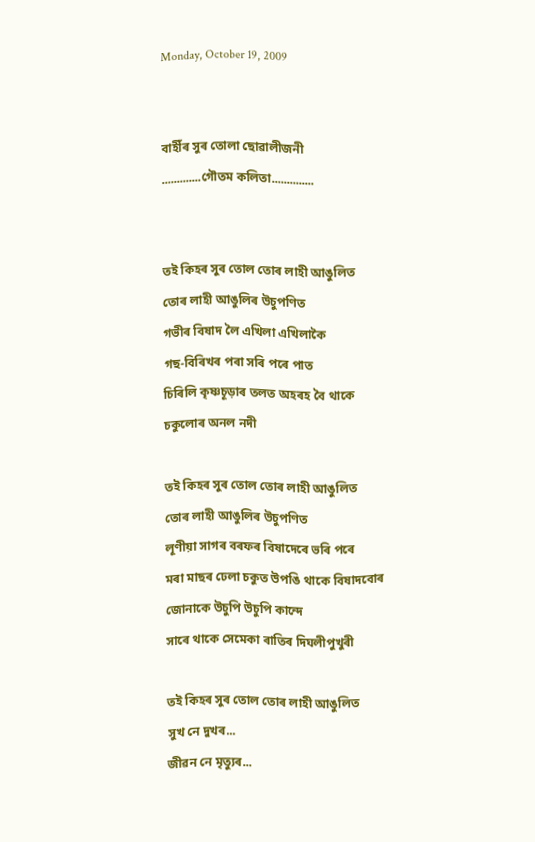Monday, October 19, 2009


বাহীঁৰ সুৰ তোলা ছোৱালীজনী
.............গৌতম কলিতা..............


তই কিহৰ সুৰ তোল তোৰ লাহী আঙুলিত
তোৰ লাহী আঙুলিৰ উচুপণিত
গভীৰ বিষাদ লৈ এখিলা এখিলাকৈ
গছ-বিৰিখৰ পৰা সৰি পৰে পাত
চিৰিলি কৃষ্ণচূড়াৰ তলত অহৰহ বৈ থাকে
চকুলোৰ অনল নদী

তই কিহৰ সুৰ তোল তোৰ লাহী আঙুলিত
তোৰ লাহী আঙুলিৰ উচুপণিত
লূণীয়া সাগৰ বৰফৰ বিষাদেৰে ভৰি পৰে
মৰা মাছৰ ঢেলা চকুত উপঙি থাকে বিষাদবোৰ
জোনাকে উচুপি উচুপি কান্দে
সাৰে থাকে সেমেকা ৰাতিৰ দিঘলীপুখুৰী

তই কিহৰ সুৰ তোল তোৰ লাহী আঙুলিত
সুখ নে দুখৰ...
জীৱন নে মৃত্যুৰ...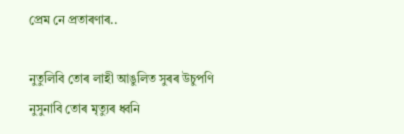প্ৰেম নে প্ৰতাৰণাৰ..

নুতুলিবি তোৰ লাহী আঙুলিত সুৰৰ উচুপণি
নুসুনাবি তোৰ মৃত্যুৰ ধ্বনি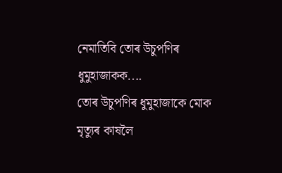নেমাতিবি তোৰ উচুপণিৰ ধুমুহাজাকক....
তোৰ উচুপণিৰ ধুমুহাজাকে মোক
মৃত্যুৰ কাষলৈ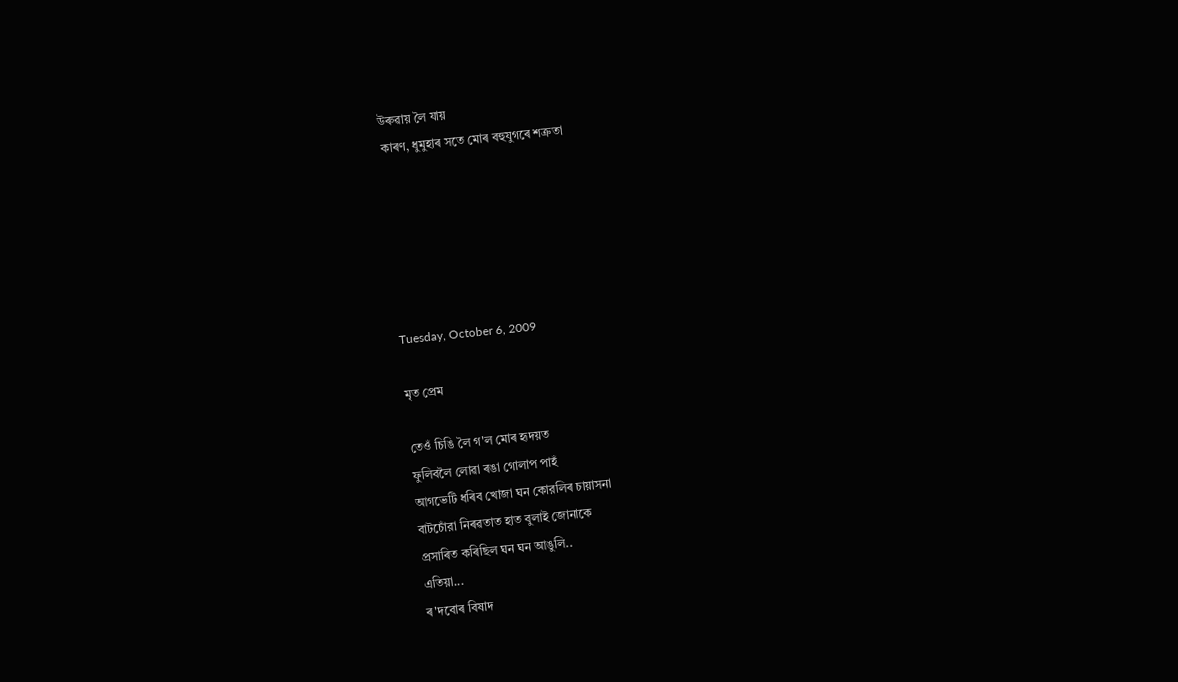উৰুৱায় লৈ যায়
কাৰণ, ধুমুহাৰ সতে মোৰ বহুযুগৰে শত্ৰুতা






Tuesday, October 6, 2009

মৃত প্ৰেম

তেওঁ চিঙি লৈ গ'ল মোৰ হৃদয়ত
ফুলিবলৈ লোৱা ৰঙা গোলাপ পাহঁ
আগভেটি ধৰিব খোজা ঘন কোরলিৰ চায়াসনা
বাটচোঁরা নিৰৱতাত হাত বুলাই জোনাকে
প্ৰসাৰিত কৰিছিল ঘন ঘন আঙুলি..
এতিয়া...
ৰ'দবোৰ বিষাদ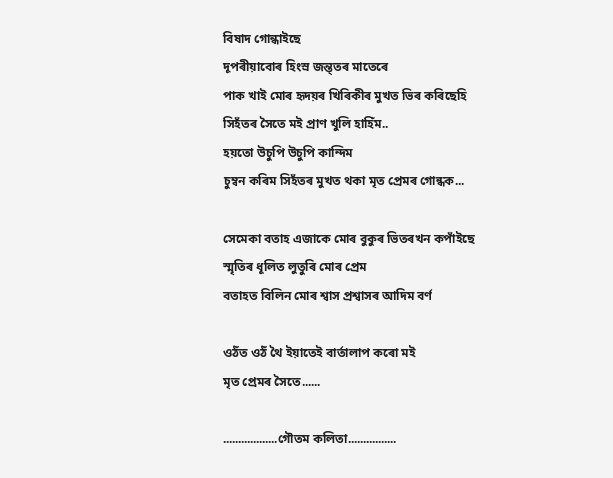বিষাদ গোন্ধাইছে
দূপৰীয়াবোৰ হিংস্ৰ জন্ত্তৰ মাতেৰে
পাক খাই মোৰ হৃদয়ৰ খিৰিকীৰ মুখত ভিৰ কৰিছেহি
সিহঁতৰ সৈতে মই প্ৰাণ খুলি হাহিঁম..
হয়তো উচুপি উচুপি কান্দিম
চুম্বন কৰিম সিহঁতৰ মুখত থকা মৃত প্ৰেমৰ গোন্ধক...

সেমেকা বতাহ এজাকে মোৰ বুকুৰ ভিতৰখন কপাঁইছে
স্মৃতিৰ ধূলিত লুতুৰি মোৰ প্ৰেম
বতাহত বিলিন মোৰ শ্বাস প্ৰশ্বাসৰ আদিম বৰ্ণ

ওঠঁত ওঠঁ থৈ ইয়াতেই বাৰ্তালাপ কৰো মই
মৃত প্ৰেমৰ সৈতে......

..................গৌতম কলিতা................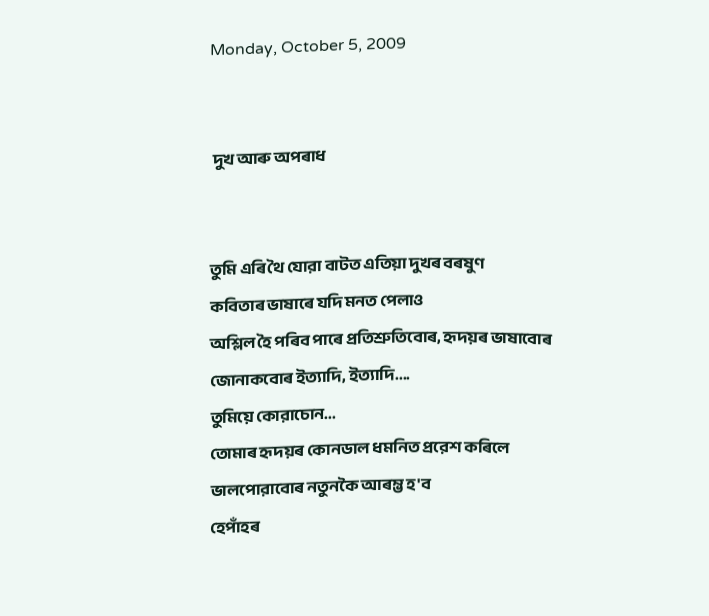Monday, October 5, 2009


 দুখ আৰু অপৰাধ


তুমি এৰি থৈ যোরা বাটত এতিয়া দুখৰ বৰষুণ
কবিতাৰ ভাষাৰে যদি মনত পেলাও
অশ্লিল হৈ পৰিব পাৰে প্ৰতিশ্ৰুতিবোৰ, হৃদয়ৰ ভাষাবোৰ
জোনাকবোৰ ইত্যাদি, ইত্যাদি....
তুমিয়ে কোরাচোন...
তোমাৰ হৃদয়ৰ কোনডাল ধমনিত প্ৰরেশ কৰিলে
ভালপোরাবোৰ নতুনকৈ আৰম্ভ হ'ব
হেপাঁহৰ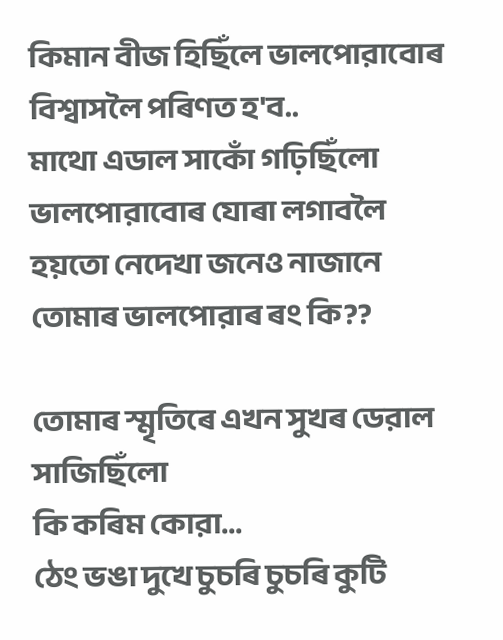কিমান বীজ হিছিঁলে ভালপোরাবোৰ বিশ্বাসলৈ পৰিণত হ'ব..
মাথো এডাল সাকোঁ গঢ়িছিঁলো ভালপোরাবোৰ যোৰা লগাবলৈ
হয়তো নেদেখা জনেও নাজানে তোমাৰ ভালপোরাৰ ৰং কি??

তোমাৰ স্মৃতিৰে এখন সুখৰ ডেরাল সাজিছিঁলো
কি কৰিম কোরা...
ঠেং ভঙা দুখে চুচৰি চুচৰি কুটি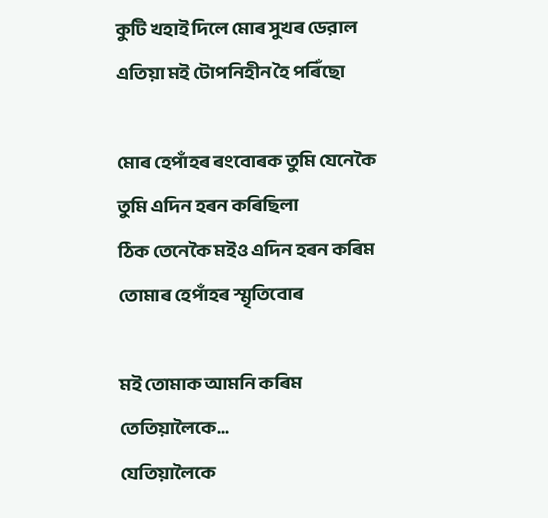কুটি খহাই দিলে মোৰ সুখৰ ডেরাল
এতিয়া মই টোপনিহীন হৈ পৰিঁছো

মোৰ হেপাঁহৰ ৰংবোৰক তুমি যেনেকৈ তুমি এদিন হৰন কৰিছিলা
ঠিক তেনেকৈ মইও এদিন হৰন কৰিম তোমাৰ হেপাঁহৰ স্মৃতিবোৰ

মই তোমাক আমনি কৰিম তেতিয়ালৈকে...
যেতিয়ালৈকে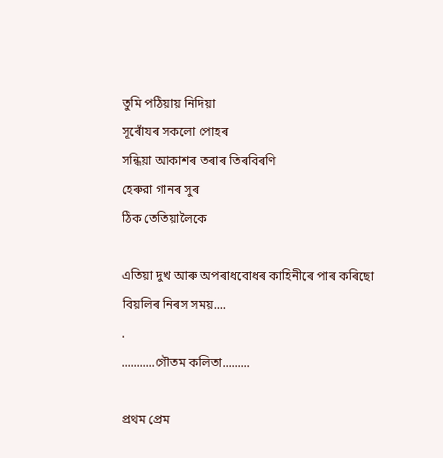তুমি পঠিয়ায় নিদিয়া
সূৰোঁযৰ সকলো পোহৰ
সন্ধিয়া আকাশৰ তৰাৰ তিৰবিৰণি
হেৰুরা গানৰ সুৰ
ঠিক তেতিয়ালৈকে

এতিয়া দুখ আৰু অপৰাধবোধৰ কাহিনীৰে পাৰ কৰিছো
বিয়লিৰ নিৰস সময়....
.
...........গৌতম কলিতা.........

প্ৰথম প্ৰেম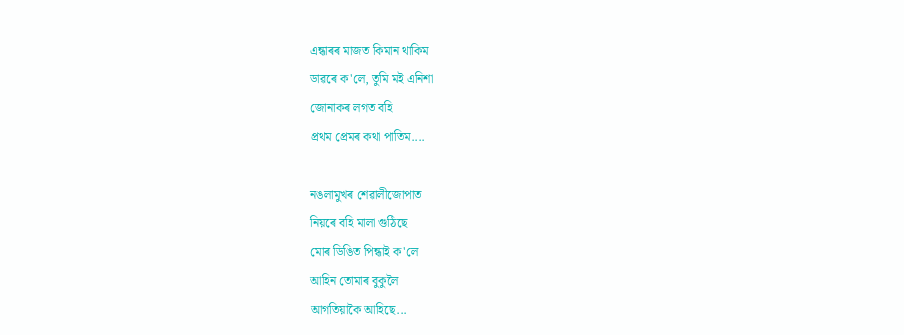এন্ধাৰৰ মাজত কিমান থাকিম
ডাৱৰে ক'লে, তুমি মই এনিশা
জোনাকৰ লগত বহি
প্ৰথম প্ৰেমৰ কথা পাতিম....

নঙলামুখৰ শেৱালীজোপাত
নিয়ৰে বহি মালা গুঠিছে
মোৰ ডিঙিত পিন্ধাই ক'লে
আহিন তোমাৰ বুকুলৈ
আগতিয়াকৈ আহিছে...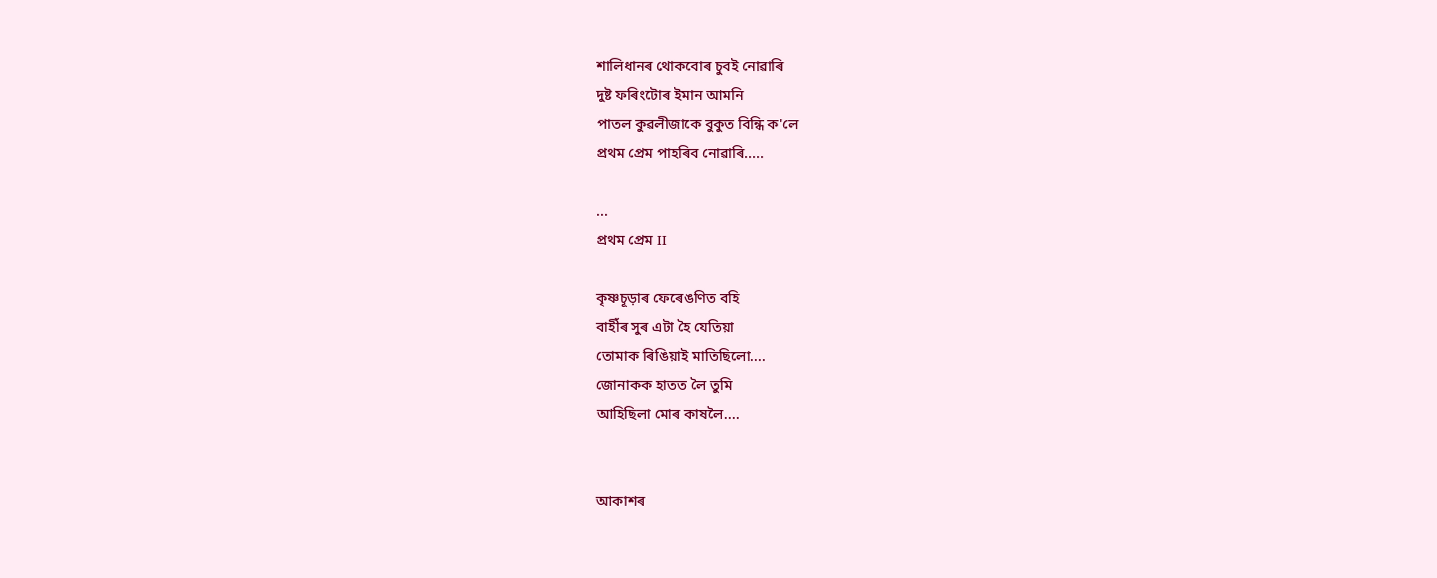শালিধানৰ থোকবোৰ চুবই নোৱাৰি
দুষ্ট ফৰিংটোৰ ইমান আমনি
পাতল কুৱলীজাকে বুকুত বিন্ধি ক'লে
প্ৰথম প্ৰেম পাহৰিব নোৱাৰি.....

...
প্ৰথম প্ৰেম II

কৃষ্ণচূড়াৰ ফেৰেঙণিত বহি
বাহীঁৰ সুৰ এটা হৈ যেতিয়া
তোমাক ৰিঙিয়াই মাতিছিলো....
জোনাকক হাতত লৈ তুমি
আহিছিলা মোৰ কাষলৈ....


আকাশৰ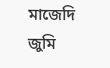মাজেদি জুমি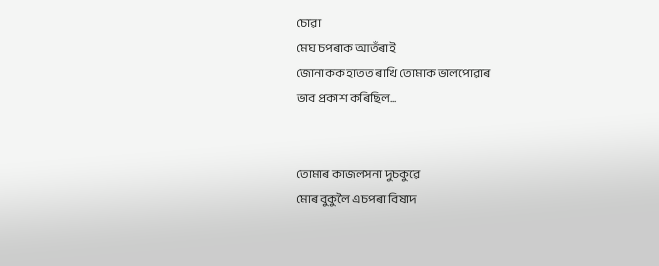চোৱা
মেঘ চপৰাক আতঁৰাই
জোনাকক হাতত ৰাখি তোমাক ভালপোৱাৰ
ভাব প্ৰকাশ কৰিছিল...


তোমাৰ কাজলসনা দুচকুৱে
মোৰ বুকুলৈ এচপৰা বিষাদ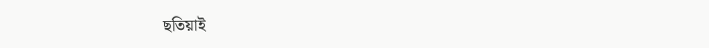ছতিয়াই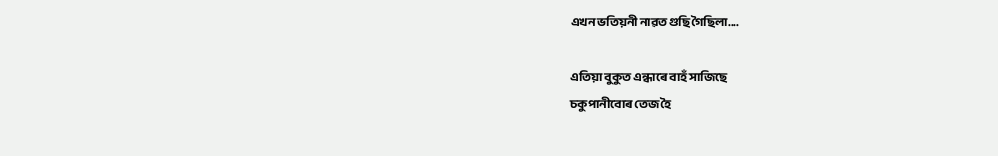এখন ভতিয়নী নাৱত গুছি গৈছিলা....

এতিয়া বুকুত এন্ধাৰে বাহঁ সাজিছে
চকুপানীবোৰ তেজ হৈ